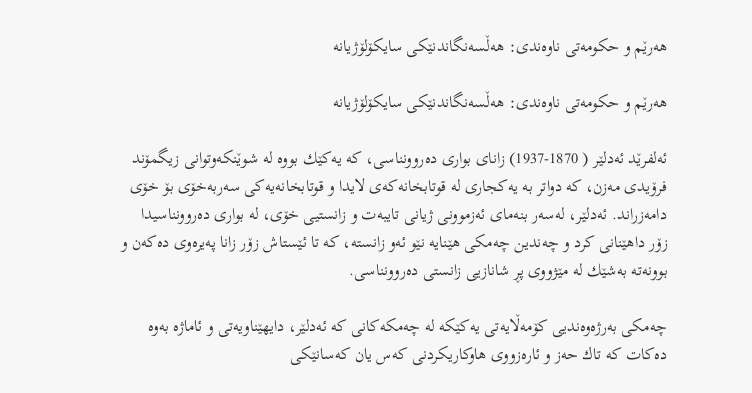هه‌رێم و حكومه‌تى ناوه‌ندى: هه‌ڵسه‌نگاندنێكى سایكۆلۆژیانه‌

هه‌رێم و حكومه‌تى ناوه‌ندى: هه‌ڵسه‌نگاندنێكى سایكۆلۆژیانه‌

ئه‌لفرێد ئه‌دلێر ( 1870-1937) زاناى بوارى ده‌روونناسى، كه‌ یه‌كێك بووه‌ له‌ شوێنكه‌وتوانى زیگمۆند فرۆیدى مه‌زن، كه‌ دواتر به‌ یه‌كجارى له‌ قوتابخانه‌كه‌ى لایدا و قوتابخانه‌یه‌كى سه‌ربه‌خۆى بۆ خۆى دامه‌زراند. ئه‌دلێر، له‌سه‌ر بنه‌ماى ئه‌زموونى ژیانى تایبه‌ت و زانستیى خۆى، له‌ بوارى ده‌روونناسیدا زۆر داهێنانى كرد و چه‌ندین چه‌مكى هێنایه‌ نێو ئه‌و زانسته‌، كه‌ تا ئێستاش زۆر زانا په‌یره‌وى ده‌كه‌ن و بوونه‌ته‌ به‌شێك له‌ مێژووى پڕ شانازیى زانستى ده‌روونناسى.

چه‌مكى به‌رژه‌وه‌ندیى كۆمه‌ڵایه‌تى یه‌كێكه‌ له‌ چه‌مكه‌كانى كه‌ ئه‌دلێر، دایهێناویه‌تى و ئاماژه‌ به‌وه‌ ده‌كات كه‌ تاك حه‌ز و ئاره‌زووى هاوكاریكردنى كه‌س یان كه‌سانێكى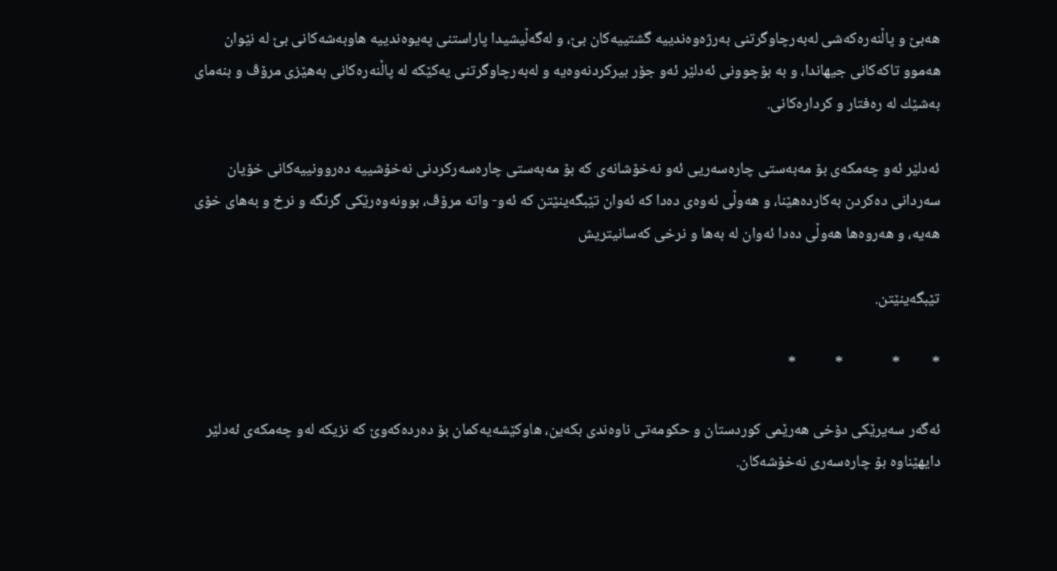هه‌بێ و پاڵنه‌ره‌كه‌شى له‌به‌رچاوگرتنى به‌رژه‌وه‌ندییه‌ گشتییه‌كان بێ، و له‌گه‌ڵیشیدا پاراستنى په‌یوه‌ندییه‌ هاوبه‌شه‌كانى بێ له‌ نێوان هه‌موو تاكه‌كانى جیهاندا، و به‌ بۆچوونى ئه‌دلێر ئه‌و جۆر بیركردنه‌وه‌یه‌ و له‌به‌رچاوگرتنى یه‌كێكه‌ له‌ پاڵنه‌ره‌كانى به‌هێزى مرۆڤ و بنه‌ماى به‌شێك له‌ ره‌فتار و كرداره‌كانى.

ئه‌دلێر ئه‌و چه‌مكه‌ى بۆ مه‌به‌ستى چاره‌سه‌ریى ئه‌و نه‌خۆشانه‌ى كه‌ بۆ مه‌به‌ستى چاره‌سه‌ركردنى نه‌خۆشییه‌ ده‌روونییه‌كانى خۆیان سه‌ردانى ده‌كردن به‌كارده‌هێنا، و هه‌وڵى ئه‌وه‌ى ده‌دا كه‌ ئه‌وان تێبگه‌ینێتن كه‌ ئه‌و- واته‌ مرۆڤ، بوونه‌وه‌رێكى گرنگه‌ و نرخ و به‌هاى خۆى هه‌یه‌، و هه‌روه‌ها هه‌وڵى ده‌دا ئه‌وان له‌ به‌ها و نرخى كه‌سانیتریش

تێبگه‌ینێتن.

*         *              *           *

ئه‌گه‌ر سه‌یرێكى دۆخى هه‌رێمى كوردستان و حكومه‌تى ناوه‌ندى بكه‌ین، هاوكێشه‌یه‌كمان بۆ ده‌رده‌كه‌وێ كه‌ نزیكه‌ له‌و چه‌مكه‌ى ئه‌دلێر دایهێناوه‌ بۆ چاره‌سه‌رى نه‌خۆشه‌كان.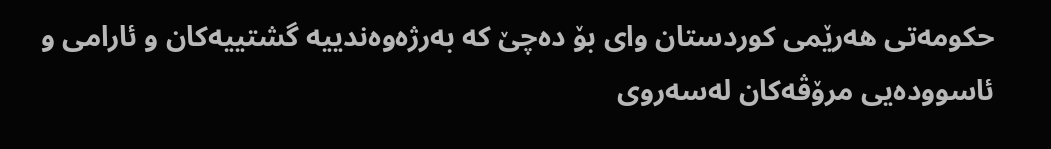حكومه‌تى هه‌رێمى كوردستان واى بۆ ده‌چێ كه‌ به‌رژه‌وه‌ندییه‌ گشتییه‌كان و ئارامى و ئاسووده‌یى مرۆڤه‌كان له‌سه‌روى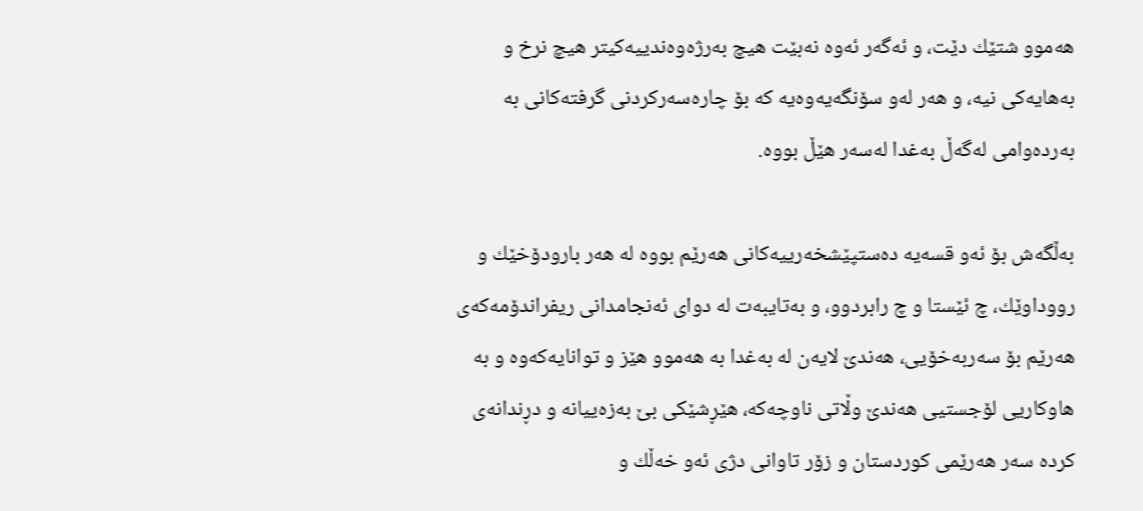هه‌موو شتێك دێت، و ئه‌گه‌ر ئه‌وه‌ نه‌بێت هیچ به‌رژه‌وه‌ندییه‌كیتر هیچ نرخ و به‌هایه‌كى نیه‌، و هه‌ر له‌و سۆنگه‌یه‌وه‌یه‌ كه‌ بۆ چاره‌سه‌ركردنى گرفته‌كانى به‌ به‌رده‌وامى له‌گه‌ڵ به‌غدا له‌سه‌ر هێڵ بووه‌.

به‌ڵگه‌ش بۆ ئه‌و قسه‌یه‌ ده‌ستپێشخه‌رییه‌كانى هه‌رێم بووه‌ له‌ هه‌ر بارودۆخێك و رووداوێك، چ ئێستا و چ رابردوو، و به‌تایبه‌ت له‌ دواى ئه‌نجامدانى ریفراندۆمه‌كه‌ى هه‌رێم بۆ سه‌ربه‌خۆیى، هه‌ندێ لایه‌ن له‌ به‌غدا به‌ هه‌موو هێز و توانایه‌كه‌وه‌ و به‌ هاوكاریى لۆجستیى هه‌ندێ وڵاتى ناوچه‌كه‌، هێڕشێكى بێ به‌زه‌ییانه‌ و دڕندانه‌ى كرده‌ سه‌ر هه‌رێمى كوردستان و زۆر تاوانى دژى ئه‌و خه‌ڵك و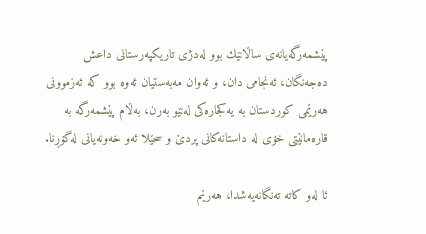پێشمه‌رگه‌یانه‌ى ساڵانێك بوو له‌دژى تاریكپه‌رستانى داعش ده‌جه‌نگان، ئه‌نجامى دان، و ئه‌وان مه‌به‌ستیان ئه‌وه‌ بوو كه‌ ئه‌زموونى هه‌رێمى كوردستان به‌ یه‌كجاره‌كى له‌نێو به‌رن، به‌ڵام پێشمه‌رگه‌ به‌ قاره‌مانێتى خۆى له‌ داستانه‌كانى پردێ و سحێلا ئه‌و خه‌ونه‌یانى له‌گۆڕنا.

ئا له‌و كاته‌ ته‌نگانه‌یه‌شدا، هه‌رێم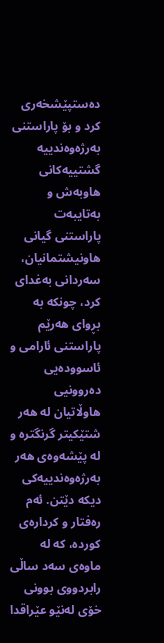ده‌ستپێشخه‌رى كرد و بۆ پاراستنى به‌رژه‌وه‌ندییه‌ گشتییه‌كانى هاوبه‌ش و به‌تایبه‌ت پاراستنى گیانى هاونیشتمانیان، سه‌ردانى به‌غداى كرد، چونكه‌ به‌ بڕواى هه‌رێم پاراستنى ئارامى و ئاسووده‌یى ده‌روونیى هاوڵاتیان له‌ هه‌ر شتێكیتر گرنگتره‌ و له‌ پێشه‌وه‌ى هه‌ر به‌رژه‌وه‌ندییه‌كى دیكه‌ دێتن. ئه‌م ره‌فتار و كرداره‌ى كورده‌، كه‌ له‌ ماوه‌ى سه‌د ساڵى رابردووى بوونى خۆى له‌نێو عێراقدا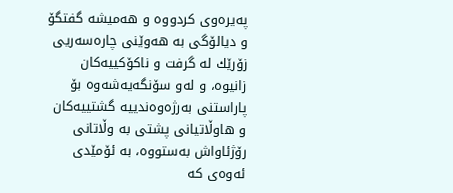په‌یره‌وى كردووه‌ و هه‌میشه‌ گفتگۆ و دیالۆگى به‌ هه‌وێنى چاره‌سه‌ریى زۆرێك له‌ گرفت و ناكۆكییه‌كان زانیوه‌، و له‌و سۆنگه‌یه‌شه‌وه‌ بۆ پاراستنى به‌رژه‌وه‌ندییه‌ گشتییه‌كان و هاوڵاتیانى پشتى به‌ وڵاتانى رۆژئاواش به‌ستووه‌، به‌ ئۆمێدى ئه‌وه‌ى كه‌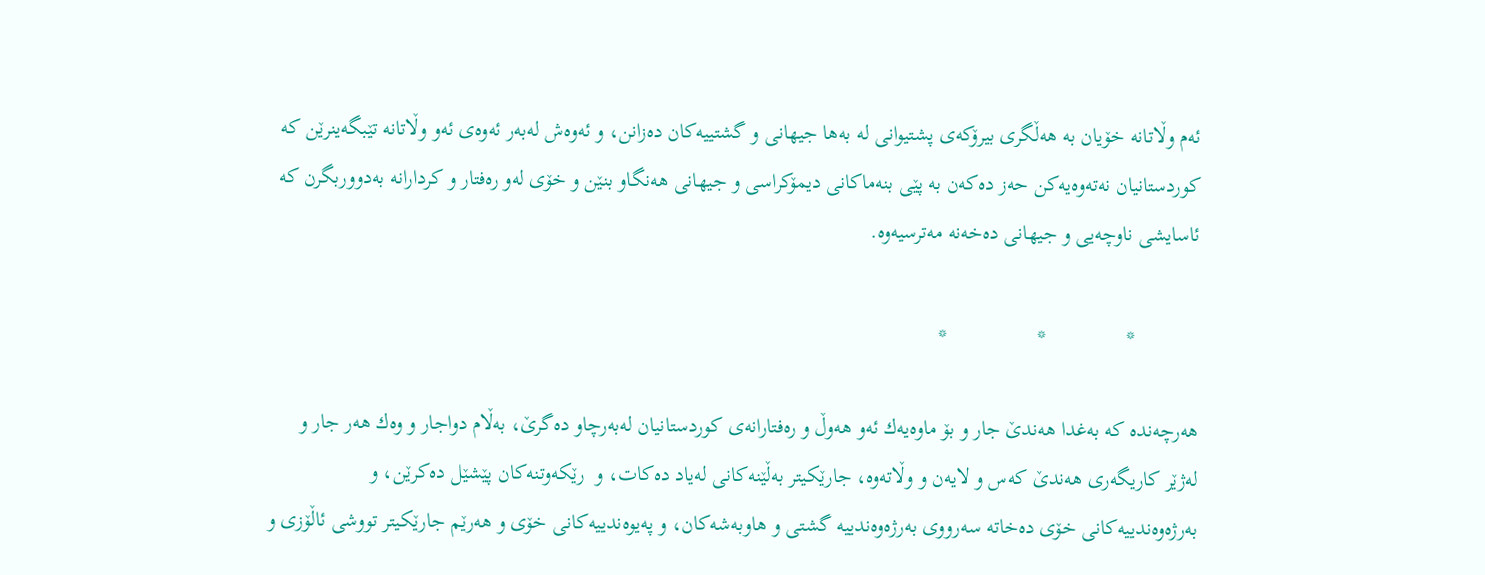ئه‌م وڵاتانه‌ خۆیان به‌ هه‌ڵگرى بیرۆكه‌ى پشتیوانى له‌ به‌ها جیهانى و گشتییه‌كان ده‌زانن، و ئه‌وه‌ش له‌به‌ر ئه‌وه‌ى ئه‌و وڵاتانه‌ تێبگه‌ینرێن كه‌ كوردستانیان نه‌ته‌وه‌یه‌كن حه‌ز ده‌كه‌ن به‌ پێى بنه‌ماكانى دیمۆكراسى و جیهانى هه‌نگاو بنێن و خۆى له‌و ره‌فتار و كردارانه‌ به‌دووربگرن كه‌ ئاسایشى ناوچه‌یى و جیهانى ده‌خه‌نه‌ مه‌ترسیه‌وه‌.

            *               *                 *

هه‌رچه‌نده‌ كه‌ به‌غدا هه‌ندێ جار و بۆ ماوه‌یه‌ك ئه‌و هه‌وڵ و ره‌فتارانه‌ى كوردستانیان له‌به‌رچاو ده‌گرێ، به‌ڵام دواجار و وه‌ك هه‌ر جار و له‌ژێر كاریگه‌رى هه‌ندێ كه‌س و لایه‌ن و وڵاته‌وه‌، جارێكیتر به‌ڵێنه‌كانى له‌یاد ده‌كات، و  رێكه‌وتنه‌كان پێشێل ده‌كرێن، و به‌رژه‌وه‌ندییه‌كانى خۆى ده‌خاته‌ سه‌رووى به‌رژه‌وه‌ندییه‌ گشتى و هاوبه‌شه‌كان، و په‌یوه‌ندییه‌كانى خۆى و هه‌رێم جارێكیتر تووشى ئاڵۆزى و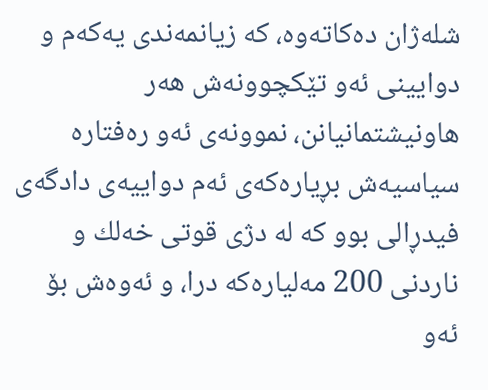شله‌ژان ده‌كاته‌وه‌، كه‌ زیانمه‌ندى یه‌كه‌م و دوایینى ئه‌و تێكچوونه‌ش هه‌ر هاونیشتمانیانن، نموونه‌ى ئه‌و ره‌فتاره‌ سیاسیه‌ش بڕیاره‌كه‌ى ئه‌م دواییه‌ى دادگه‌ى فیدڕالى بوو كه‌ له‌ دژى قوتى خه‌لك و ناردنى 200 مه‌لیاره‌كه‌ درا، و ئه‌وه‌ش بۆ ئه‌و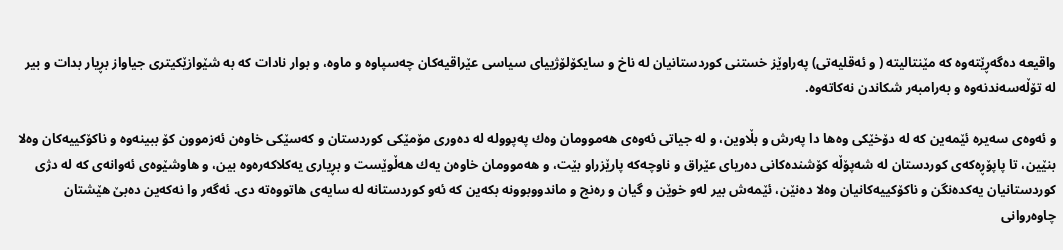واقیعه‌ ده‌گه‌ڕێته‌وه‌ كه‌ مێنتالیته‌ ( و ئه‌قلیه‌تى) په‌راوێز خستنى كوردستانیان له‌ ناخ و سایكۆلۆژییاى سیاسى عێراقیه‌كان چه‌سپاوه‌ و ماوه‌، و بوار نادات كه‌ به‌ شێوازێكیترى جیاواز بڕیار بدات و بیر له‌ تۆڵه‌سه‌ندنه‌وه‌ و به‌رامبه‌ر شكاندن نه‌كاته‌وه‌.

و ئه‌وه‌ى سه‌یره‌ ئێمه‌ین كه‌ له‌ دۆخێكى وه‌ها دا په‌رش و بڵاوین، و له‌ جیاتى ئه‌وه‌ى هه‌موومان وه‌ك په‌پووله‌ له‌ ده‌ورى مۆمێكى كوردستان و كه‌سێكى خاوه‌ن ئه‌زموون كۆ ببینه‌وه‌ و ناكۆكییه‌كان وه‌لا بنێین، تا پاپۆڕه‌كه‌ى كوردستان له‌ شه‌پۆڵه‌ كۆشنده‌كانى ده‌ریاى عێراق و ناوچه‌كه‌ پارێزراو بێت، و هه‌موومان خاوه‌ن یه‌ك هه‌ڵوێست و بڕیارى یه‌كلاكه‌ره‌وه‌ بین، و هاوشێوه‌ى ئه‌وانه‌ى كه‌ له‌ دژى كوردستانیان یه‌كده‌نگن و ناكۆكییه‌كانیان وه‌لا ده‌نێن، ئێمه‌ش بیر له‌و خوێن و گیان و ره‌نج و ماندووبوونه‌ بكه‌ین كه‌ ئه‌و كوردستانه‌ له‌ سایه‌ى هاتووه‌ته‌ دى. ئه‌گه‌ر وا نه‌كه‌ین ده‌بێ هێشتان چاوه‌روانى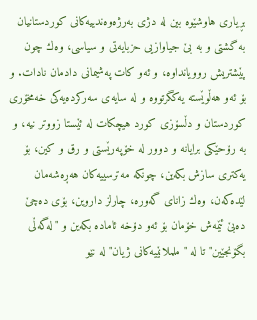بڕیارى هاوشێوه‌ بین له‌ دژى به‌رژه‌وه‌ندییه‌كانى كوردستانیان به‌ گشتى و به‌ بێ جیاوازیى حزبایه‌تى و سیاسى، وه‌ك چون پێشتریش روویانداوه‌، و ئه‌و كات په‌شیمانى دادمان نادات. و بۆ ئه‌و هه‌ڵوێسته‌ یه‌كگرتووه‌ و له‌ سایه‌ى سه‌ركرده‌یه‌كى خه‌مخۆرى كوردستان و دڵسۆزى كورد هیچكات له‌ ئێستا زووتر نیه‌، و به‌ رۆحێكى برایانه‌ و دوور له‌ خۆپه‌رێستى و رق و كین، بۆ یه‌كترى سازش بكه‌ین، چونكه‌ مه‌ترسییه‌كان هه‌ڕه‌شه‌مان لێده‌كه‌ن، وه‌ك زاناى گه‌وره‌، چارلز داروین، بۆى ده‌چێ ده‌بێ ئێمه‌ش خۆمان بۆ ئه‌و دۆخه‌ ئاماده‌ بكه‌ین و "له‌گه‌ڵى بگۆنجێین" تا له‌ " ململانێیه‌كانى ژیان" له‌ نێو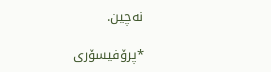نه‌چین.

*پرۆفیسۆرى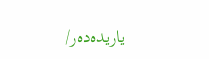یاریده‌ده‌ر/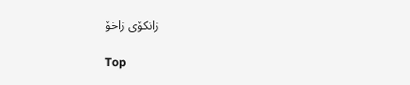زانكۆى زاخۆ

Top